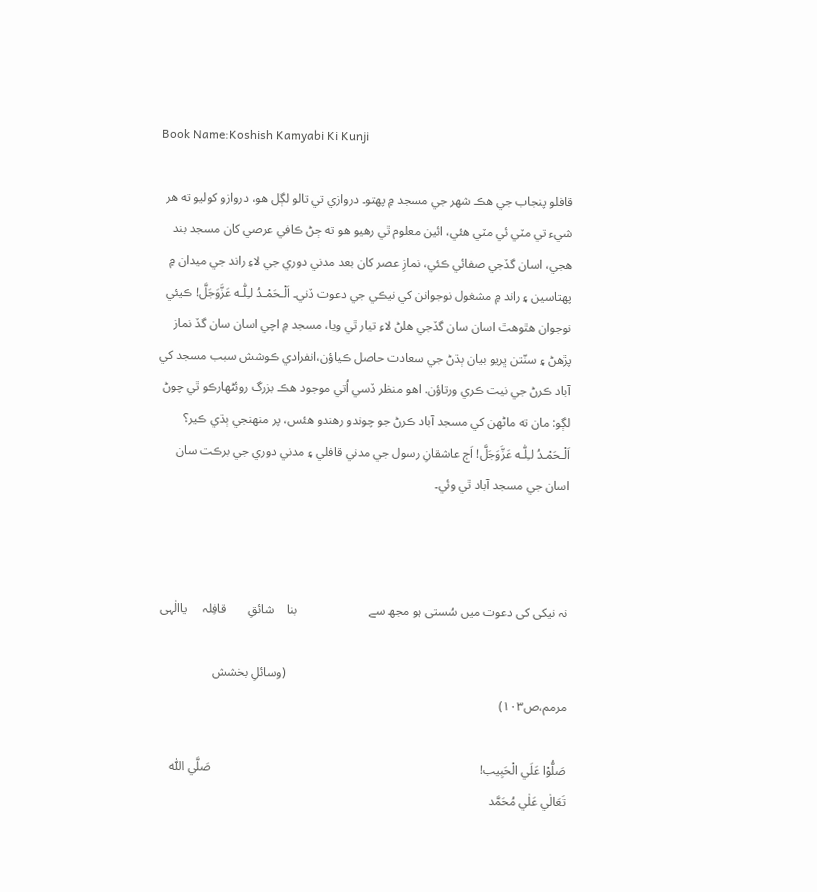Book Name:Koshish Kamyabi Ki Kunji

قافلو پنجاب جي هڪ شهر جي مسجد ۾ پهتو۔ دروازي تي تالو لڳل هو، دروازو کوليو ته هر شيء تي مٽي ئي مٽي هئي، ائين معلوم ٿي رهيو هو ته ڄڻ ڪافي عرصي کان مسجد بند هجي، اسان گڏجي صفائي ڪئي، نمازِ عصر کان بعد مدني دوري جي لاءِ راند جي ميدان ۾ پهتاسين ۽ راند ۾ مشغول نوجوانن کي نيڪي جي دعوت ڏني۔ اَلْـحَمْـدُ لـِلّٰـه عَزَّوَجَلَّ! ڪيئي نوجوان هٿوهٿ اسان سان گڏجي هلڻ لاءِ تيار ٿي ويا، مسجد ۾ اچي اسان سان گڏ نماز پڙھڻ ۽ سنّتن ڀريو بيان ٻڌڻ جي سعادت حاصل ڪياؤن،انفرادي ڪوشش سبب مسجد کي آباد ڪرڻ جي نيت ڪري ورتاؤن. اهو منظر ڏسي اُتي موجود هڪ بزرگ روئڻهارڪو ٿي چوڻ لڳو: مان ته ماڻهن کي مسجد آباد ڪرڻ جو چوندو رهندو هئس، پر منهنجي ٻڌي ڪير؟  اَلْـحَمْـدُ لـِلّٰـه عَزَّوَجَلَّ! اَڄ عاشقانِ رسول جي مدني قافلي ۽ مدني دوري جي برڪت سان اسان جي مسجد آباد ٿي وئي۔



نہ نیکی کی دعوت میں سُستی ہو مجھ سے                       بنا    شائقِ       قافِلہ     یاالٰہی

                                                                                          (وسائلِ بخشش مرمم،ص۱۰۳)

صَلُّوْا عَلَي الْحَبِيب!                                                                                      صَلَّي اللّٰه تَعَالٰي عَلٰي مُحَمَّد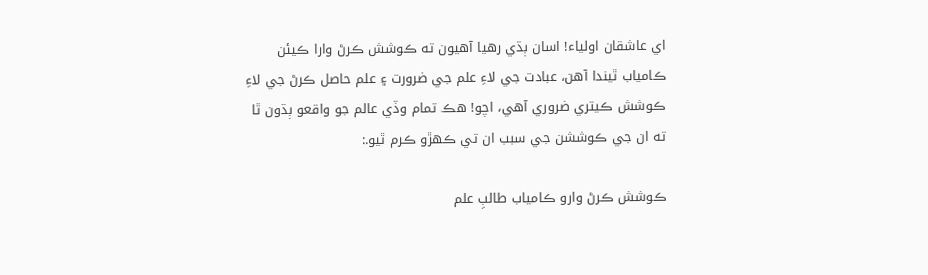اي عاشقان اولياء! اسان ٻڌي رهيا آهيون ته ڪوشش ڪرڻ وارا ڪيئن ڪامياب ٿيندا آهن، عبادت جي لاءِ علم جي ضرورت ۽ علم حاصل ڪرڻ جي لاءِ ڪوشش ڪيتري ضروري آهي، اچو! هڪ تمام وڏي عالم جو واقعو ٻڌون ٿا ته ان جي ڪوششن جي سبب ان تي ڪهڙو ڪرم ٿيو.:

ڪوشش ڪرڻ وارو ڪامياب طالبِ علم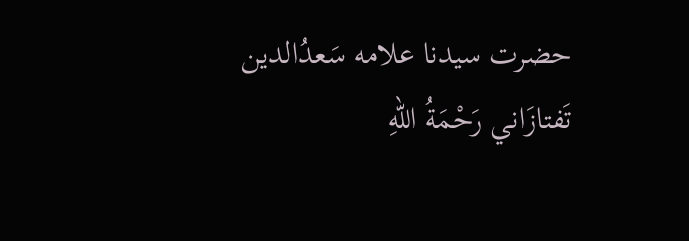حضرت سيدنا علامه سَعدُالدين تَفتازَاني رَحْمَةُ اللهِ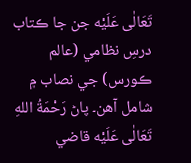تَعَالٰی عَلَيْه جن جا ڪتاب درسِ نظامي (عالم ڪورس) جي نصاب ۾ شامل آهن۔ پاڻ رَحْمَةُ اللهِ تَعَالٰی عَلَيْه قاضي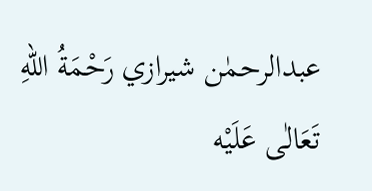عبدالرحمٰن شيرازي رَحْمَةُ اللهِ تَعَالٰی عَلَيْه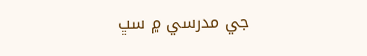جي مدرسي ۾ سڀ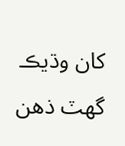کان وڌيڪ گھٽ ذهن